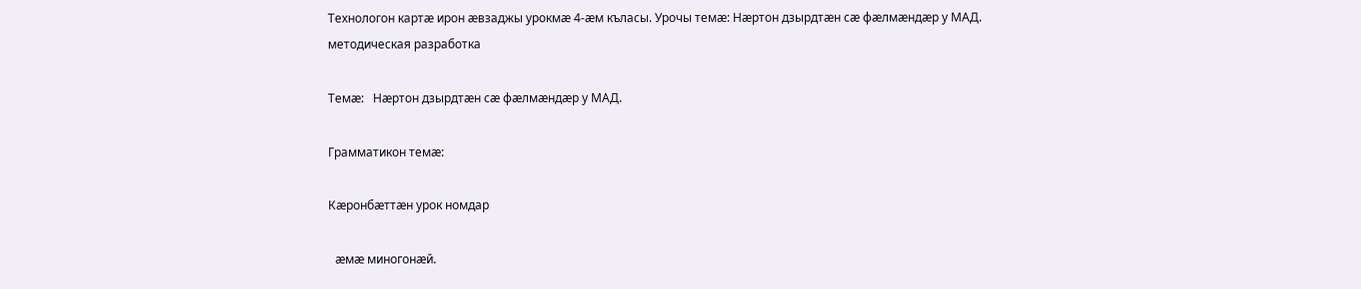Технологон картæ ирон æвзаджы урокмæ 4-æм къласы. Урочы темӕ: Нæртон дзырдтæн сæ фæлмæндæр у МАД.
методическая разработка

Темӕ:   Нæртон дзырдтæн сæ фæлмæндæр у МАД.

Грамматикон темӕ:

Кæронбæттæн урок номдар

 æмæ миногонæй.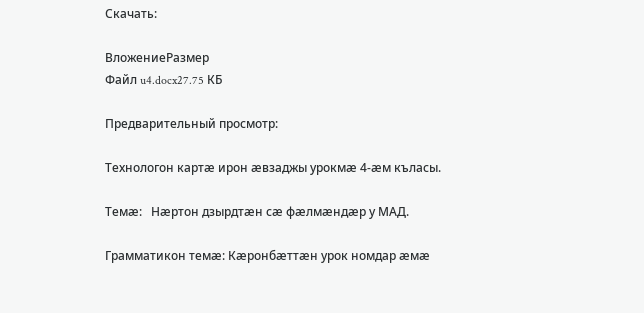Скачать:

ВложениеРазмер
Файл u4.docx27.75 КБ

Предварительный просмотр:

Технологон картæ ирон æвзаджы урокмæ 4-æм къласы.

Темӕ:   Нæртон дзырдтæн сæ фæлмæндæр у МАД.

Грамматикон темӕ: Кæронбæттæн урок номдар æмæ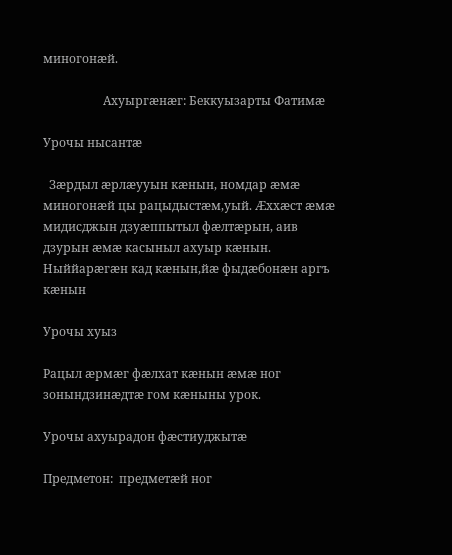миногонæй.

                    Ахуыргӕнӕг: Беккуызарты Фатимæ

Урочы нысантӕ

  Зæрдыл æрлæууын кæнын, номдар æмæ миногонæй цы рацыдыстæм,уый. Æххæст æмæ мидисджын дзуæппытыл фæлтæрын, аив дзурын æмæ касыныл ахуыр кæнын. Ныййарæгæн кад кæнын,йæ фыдæбонæн аргъ кæнын

Урочы хуыз

Рацыл æрмæг фæлхат кæнын æмæ ног зонындзинæдтæ гом кæныны урок.

Урочы ахуырадон фæстиуджытæ

Предметон:  предметӕй ног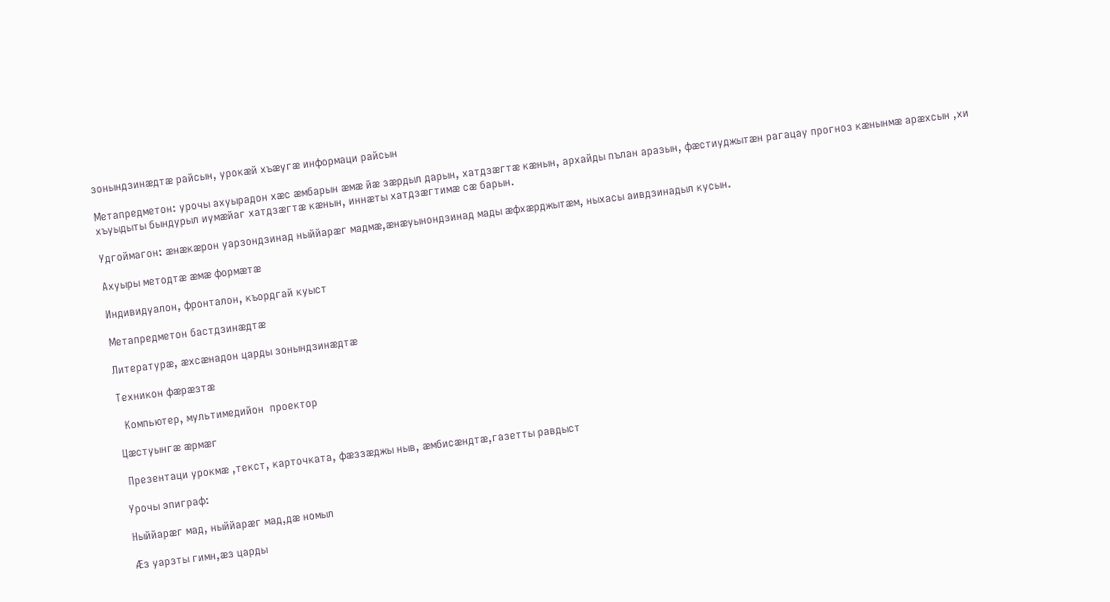зонындзинӕдтӕ райсын, урокæй хъæугæ информаци райсын

Метапредметон: урочы ахуырадон хæс æмбарын æмæ йæ зæрдыл дарын, хатдзæгтæ кæнын, архайды пълан аразын, фæстиуджытæн рагацау прогноз кæнынмæ арæхсын ,хи хъуыдыты бындурыл иумæйаг хатдзæгтæ кæнын, иннæты хатдзæгтимæ сæ барын.

Удгоймагон: æнæкæрон уарзондзинад ныййарæг мадмæ,æнæуынондзинад мады æфхæрджытæм, ныхасы аивдзинадыл кусын.

Ахуыры методтӕ ӕмӕ формӕтӕ

Индивидуалон, фронталон, къордгай куыст

Метапредметон бастдзинӕдтӕ

Литературӕ, ӕхсӕнадон царды зонындзинӕдтӕ

Техникон фӕрӕзтӕ

  Компьютер, мультимедийон  проектор

Цӕстуынгӕ ӕрмӕг

 Презентаци урокмӕ ,текст, карточката, фӕззӕджы ныв, ӕмбисӕндтӕ,газетты равдыст

Урочы эпиграф:

Ныййарæг мад, ныййарæг мад,дæ номыл

Æз уарзты гимн,æз царды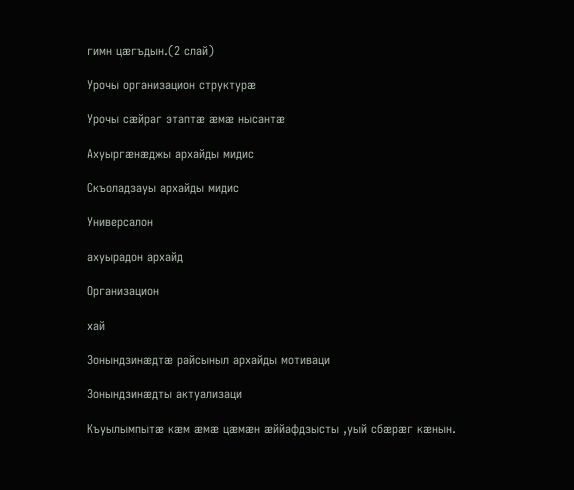гимн цæгъдын.(2 слай)

Урочы организацион структурӕ

Урочы сӕйраг этаптӕ ӕмӕ нысантӕ

Ахуыргæнæджы архайды мидис

Скъоладзауы архайды мидис

Универсалон

ахуырадон архайд

Организацион

хай

Зонындзинæдтæ райсыныл архайды мотиваци

Зонындзинӕдты актуализаци

Къуылымпытӕ кӕм ӕмӕ цӕмӕн ӕййафдзысты ,уый сбӕрӕг кӕнын.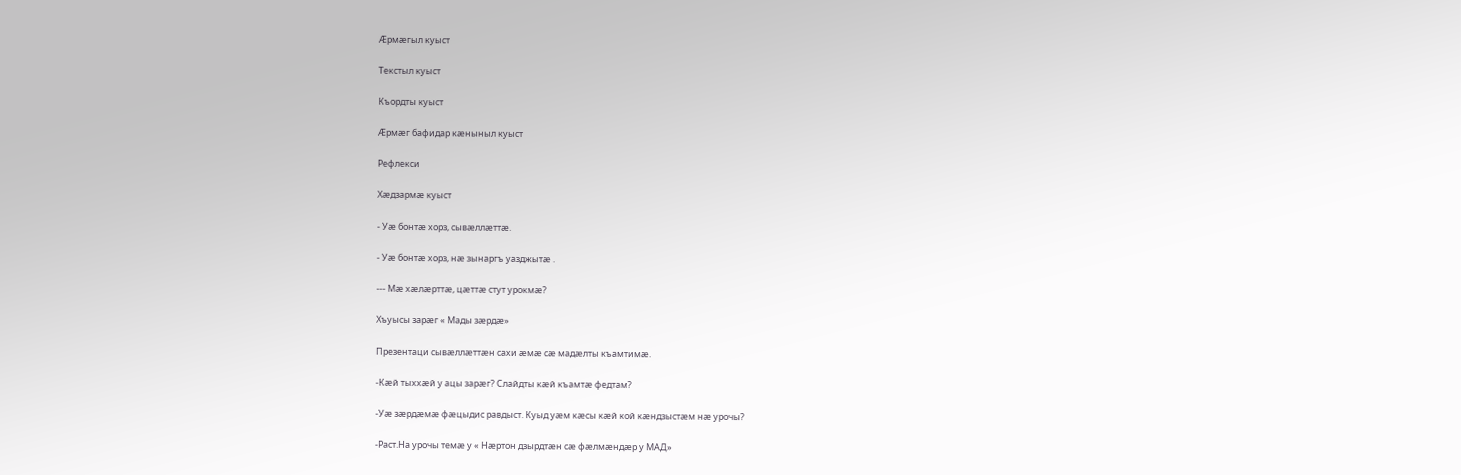Æрмæгыл куыст

Текстыл куыст

Къордты куыст

Æрмæг бафидар кæныныл куыст

Рефлекси

Хæдзармæ куыст

- Уæ бонтæ хорз, сывæллæттæ.

- Уæ бонтæ хорз, нæ зынаргъ уазджытæ .

--- Мæ хæлæрттæ, цæттæ стут урокмæ?

Хъуысы зарæг « Мады зæрдæ»

Презентаци сывæллæттæн сахи æмæ сæ мадæлты къамтимæ.

-Кæй тыххæй у ацы зарæг? Слайдты кæй къамтæ федтам?

-Уæ зæрдæмæ фæцыдис равдыст. Куыд уæм кæсы кæй кой кæндзыстæм нæ урочы?

-Раст.На урочы темæ у « Нæртон дзырдтæн сæ фæлмæндæр у МАД»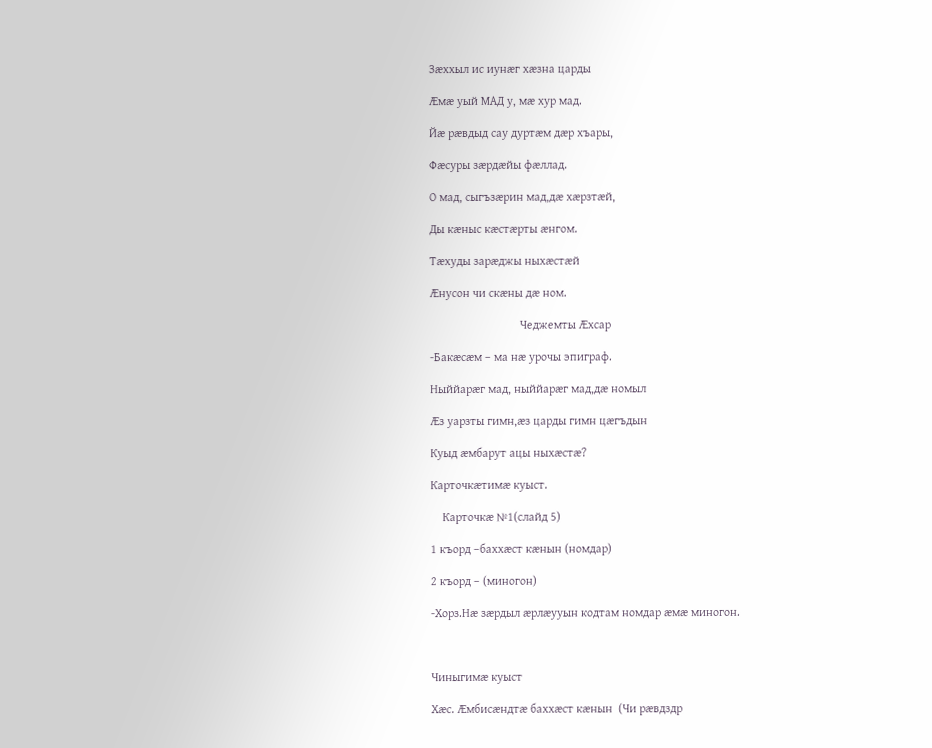Зæххыл ис иунæг хæзна царды

Æмæ уый МАД у, мæ хур мад.

Йæ рæвдыд сау дуртæм дæр хъары,

Фæсуры зæрдæйы фæллад.

О мад, сыгъзæрин мад,дæ хæрзтæй,

Ды кæныс кæстæрты æнгом.

Тæхуды зарæджы ныхæстæй

Æнусон чи скæны дæ ном.

                              Чеджемты Æхсар

-Бакæсæм – ма нæ урочы эпиграф.

Ныййарæг мад, ныййарæг мад,дæ номыл

Æз уарзты гимн,æз царды гимн цæгъдын

Куыд æмбарут ацы ныхæстæ?

Карточкӕтимӕ куыст.

    Карточкӕ №1(слайд 5)

1 къорд –баххæст кæнын (номдар)

2 къорд – (миногон)

-Хорз.Нæ зæрдыл æрлæууын кодтам номдар æмæ миногон.



Чиныгимæ куыст

Хæс. Æмбисæндтæ баххæст кæнын  (Чи рæвдздр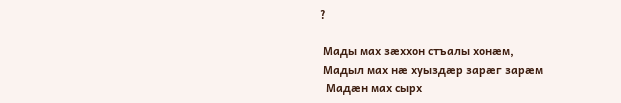?

 Мады мах зӕххон стъалы хонӕм,
 Мадыл мах нӕ хуыздӕр зарӕг зарӕм
  Мадӕн мах сырх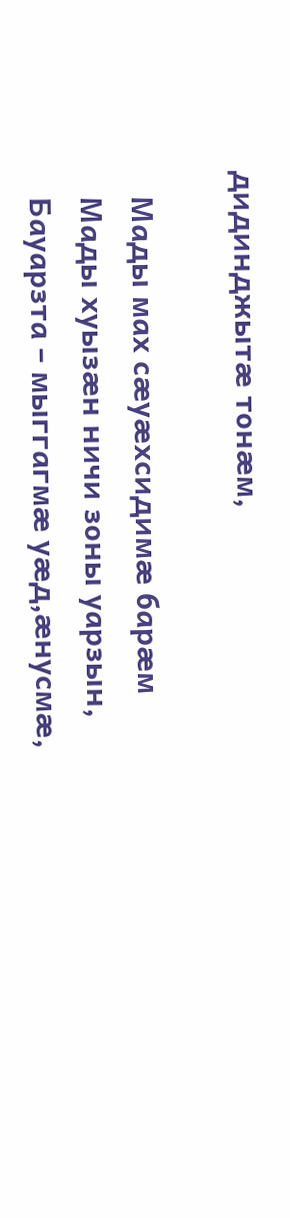дидинджытӕ тонӕм,

   Мады мах сӕуӕхсидимӕ барӕм
   Мады хуызӕн ничи зоны уарзын,
   Бауарзта – мыггагмӕ уӕд,ӕнусмӕ,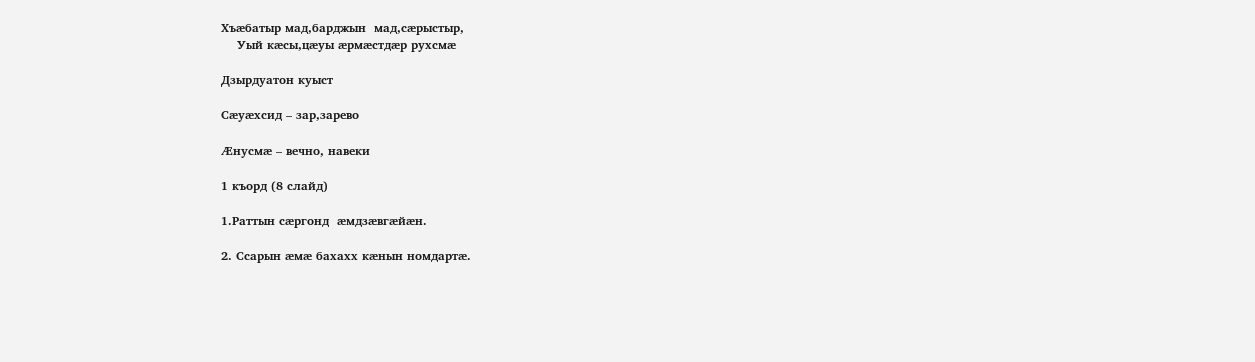Хъӕбатыр мад,барджын  мад,сӕрыстыр,
    Уый кӕсы,цӕуы ӕрмӕстдӕр рухсмӕ

Дзырдуатон куыст

Сæуæхсид – зар,зарево

Æнусмæ – вечно, навеки

1 къорд (8 слайд)

1.Раттын сӕргонд  ӕмдзӕвгӕйӕн.

2. Ссарын ӕмӕ бахахх кӕнын номдартӕ.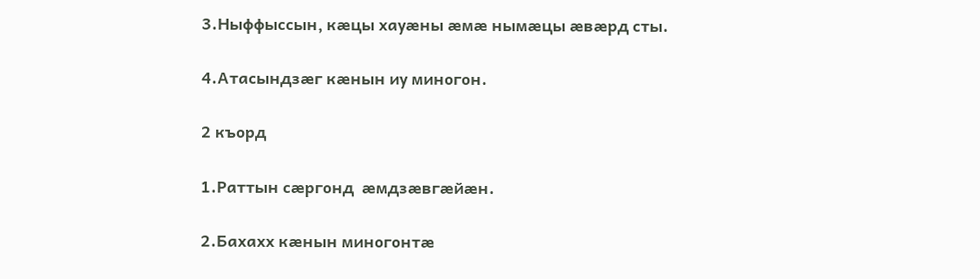3.Ныффыссын, кӕцы хауӕны ӕмӕ нымӕцы ӕвӕрд сты.

4.Атасындзӕг кӕнын иу миногон.

2 къорд

1.Раттын сӕргонд  ӕмдзӕвгӕйӕн.

2.Бахахх кӕнын миногонтӕ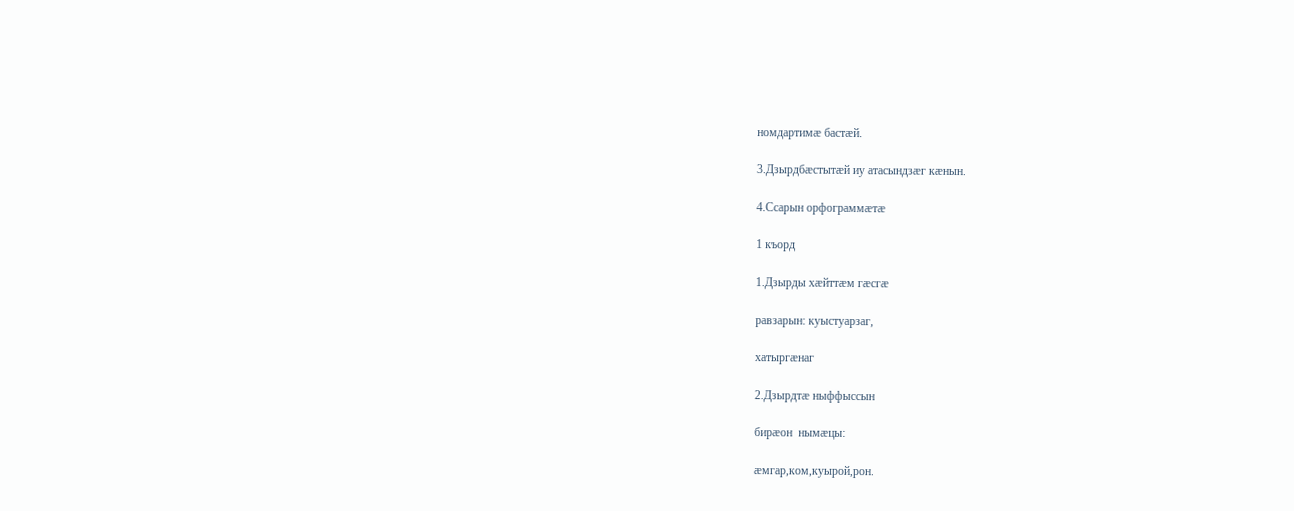номдартимӕ бастӕй.

3.Дзырдбӕстытӕй иу атасындзӕг кӕнын.

4.Ссарын орфограммӕтӕ

1 къорд

1.Дзырды хӕйттӕм гӕсгӕ

равзарын: куыстуарзаг,

хатыргӕнаг

2.Дзырдтӕ ныффыссын

бирӕон  нымӕцы:

ӕмгар,ком,куырой,рон.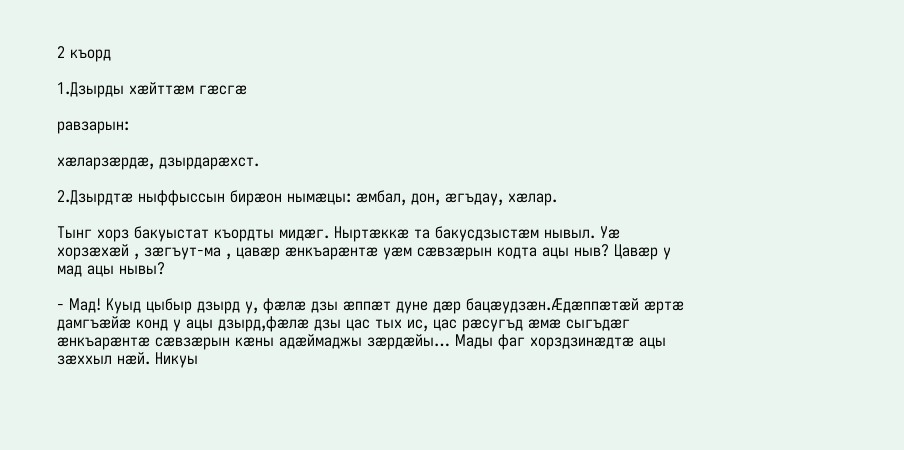2 къорд

1.Дзырды хӕйттӕм гӕсгӕ

равзарын:

хӕларзӕрдӕ, дзырдарӕхст.

2.Дзырдтӕ ныффыссын бирӕон нымӕцы: ӕмбал, дон, ӕгъдау, хӕлар.

Тынг хорз бакуыстат къордты мидæг. Ныртæккæ та бакусдзыстæм нывыл. Уæ хорзæхæй , зæгъут-ма , цавæр æнкъарæнтæ уæм сæвзæрын кодта ацы ныв? Цавæр у мад ацы нывы?

- Мад! Куыд цыбыр дзырд у, фæлæ дзы æппæт дуне дæр бацæудзæн.Æдæппæтæй æртæ дамгъæйæ конд у ацы дзырд,фæлæ дзы цас тых ис, цас рæсугъд æмæ сыгъдæг æнкъарæнтæ сæвзæрын кæны адæймаджы зæрдæйы… Мады фаг хорздзинæдтæ ацы зæххыл нæй. Никуы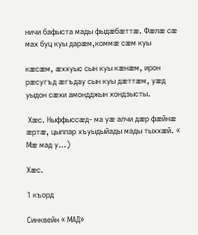ничи бафыста мады фыдæбæттæ. Фæлæ сæ мах буц куы дарæм,коммæ сæм куы

кæсæм, æххуыс сын куы кæнæм, ирон рæсугъд æгъдау сын куы дæттæм, уæд уыдон сæхи амондджын хондзысты.

 Хæс. Ныффыссæд- ма уæ алчи дæр фæйнæ æртæ, цыппар хъуыдыйады мады тыххæй. « Мæ мад у…)

Хæс.

1 къорд

Синквейн « МАД»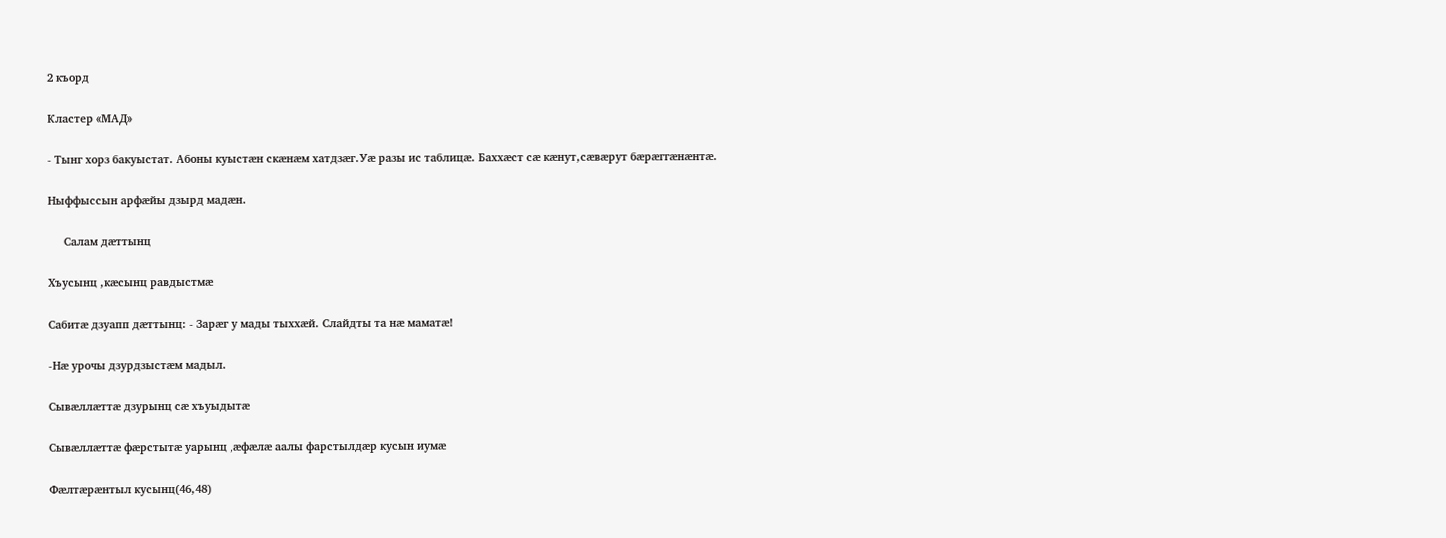2 къорд

Кластер «МАД»

- Тынг хорз бакуыстат. Абоны куыстæн скæнæм хатдзæг.Уæ разы ис таблицæ. Баххæст сæ кæнут,сæвæрут бæрæггæнæнтæ.

Ныффыссын арфæйы дзырд мадæн.

        Cалам дæттынц

Хъусынц ,кæсынц равдыстмæ

Сабитæ дзуапп дæттынц: - Зарæг у мады тыххæй. Слайдты та нæ маматæ!

-Нæ урочы дзурдзыстæм мадыл.

Сывæллæттæ дзурынц сæ хъуыдытæ

Сывæллæттæ фæрстытæ уарынц ,æфæлæ аалы фарстылдæр кусын иумæ

Фæлтæрæнтыл кусынц(46,48)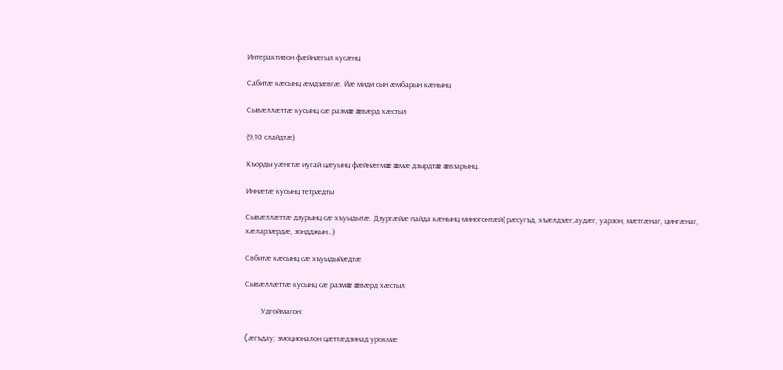Интерактивон фæйнæгыл кусæнц

Сабитæ кæсынц æмдзæвгæ. Йæ миди сын æмбарын кæнынц

Сывæллæттæ кусынц сæ размæ æвæрд хæстыл

(9,10 слайдтæ)

Къорды уæнгтæ иугай цæуынц фæйнæгмæ æмæ дзырдтæ æвзарынц.

Иннæтæ кусынц тетрæдты

Сывæллæттæ дзурынц сæ хъуыдытæ. Дзургæйæ пайда кæнынц миногонтæй( рæсугъд, хъæлдзæг,аудæг, уарзон, мæтгæнаг, цингæнаг, хæларзæрдæ, зондджын…)

Свбитæ кæсынц сæ хъуыдыйæдтæ

Сывæллæттæ кусынц сæ размæ æвæрд хæстыл

        Удгоймагон:

(æгъдау; эмоционалон цæттæдзинад урокмæ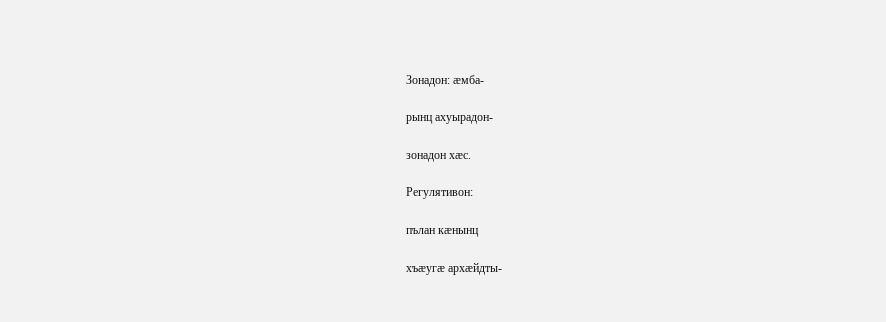Зонадон: ӕмба-

рынц ахуырадон-

зонадон хӕс.

Регулятивон:

пълан кӕнынц

хъӕугӕ архӕйдты-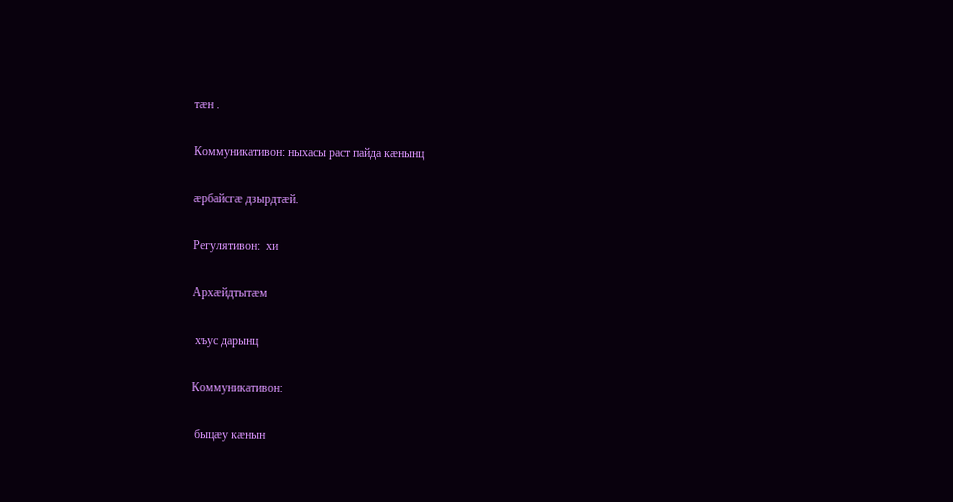тӕн .

Коммуникативон: ныхасы раст пайда кӕнынц

ӕрбайсгӕ дзырдтӕй.

Регулятивон:  хи

Архӕйдтытӕм

 хъус дарынц

Коммуникативон:

 быцӕу кӕнын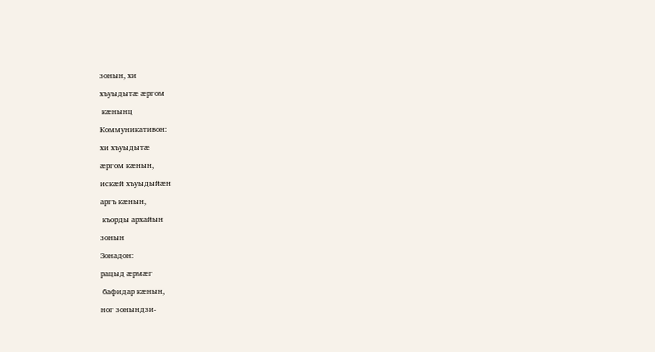зонын, хи

хъуыдытӕ ӕргом

 кӕнынц

Коммуникативон:

хи хъуыдытæ

æргом кæнын,

искæй хъуыдыйæн

аргъ кæнын,

 къорды архайын

зонын

Зонадон:

рацыд æрмæг

 бафидар кæнын,

ног зонындзи-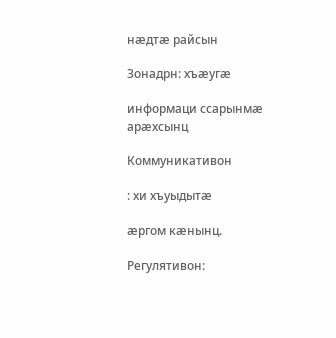нæдтæ райсын

Зонадрн: хъӕугӕ

информаци ссарынмӕ арӕхсынц

Коммуникативон

: хи хъуыдытӕ

ӕргом кӕнынц.

Регулятивон: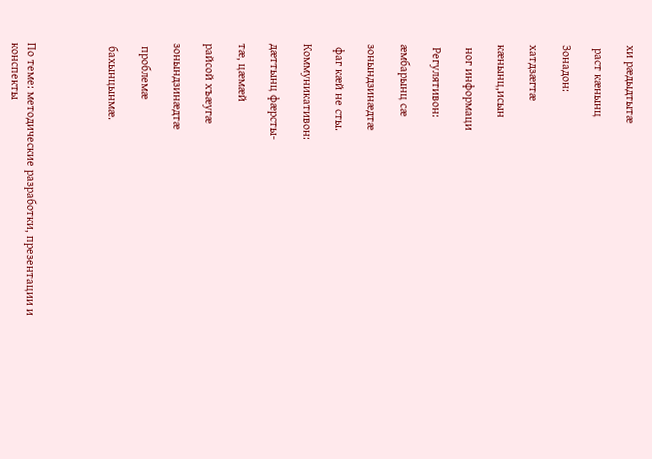хи рӕдыдтытӕ

 раст кӕнынц

Зонадон:

хатдзӕгтӕ

кӕнынц,исын

 ног информаци

 Регулятивон:

ӕмбарынц сӕ

зонындзинӕдтӕ

 фаг кӕй не сты.

Коммуникативон:

дӕттынц фӕрсты-

тӕ, цӕмӕй

райсой хъӕугӕ

зонындзинӕдтӕ

 проблемӕ

 бахынцынмӕ.




По теме: методические разработки, презентации и конспекты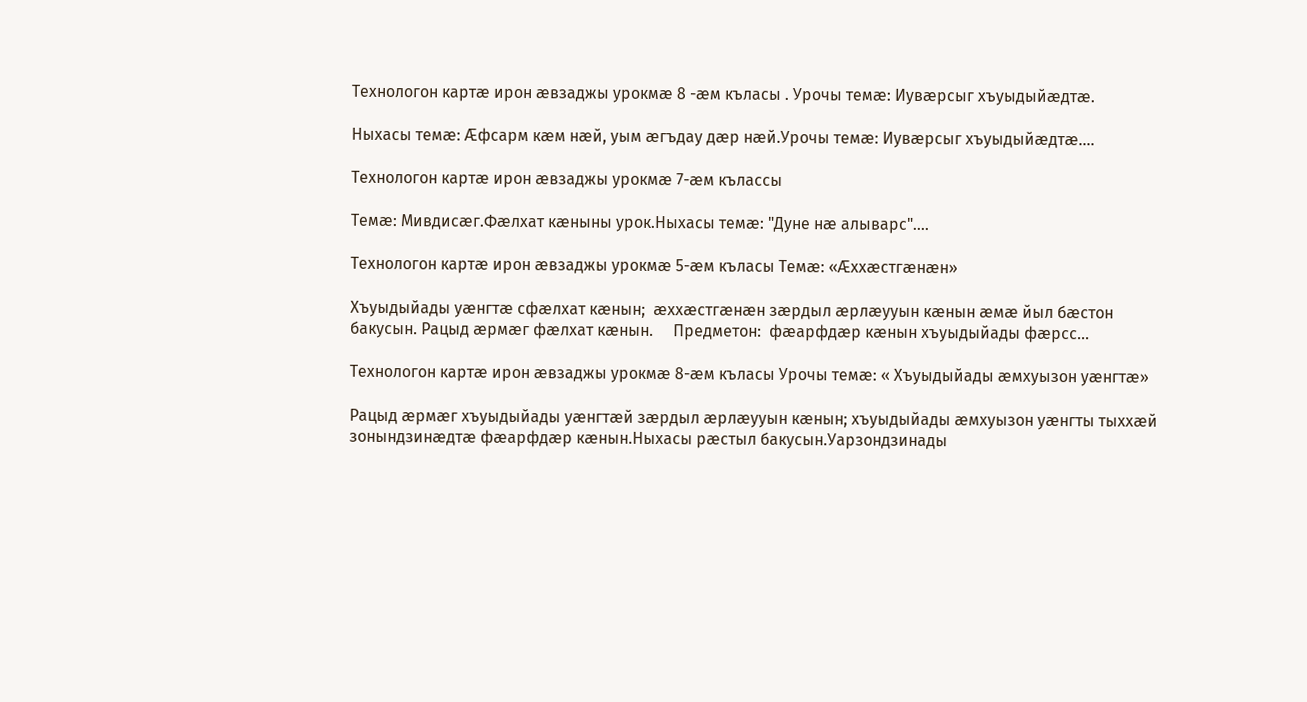Технологон картӕ ирон ӕвзаджы урокмӕ 8 -ӕм къласы . Урочы темӕ: Иувӕрсыг хъуыдыйӕдтӕ.

Ныхасы темӕ: Ӕфсарм кӕм нӕй, уым ӕгъдау дӕр нӕй.Урочы темӕ: Иувӕрсыг хъуыдыйӕдтӕ....

Технологон картæ ирон æвзаджы урокмæ 7-æм кълассы

Темæ: Мивдисæг.Фæлхат кæныны урок.Ныхасы темæ: "Дуне нæ алыварс"....

Технологон картæ ирон æвзаджы урокмæ 5-æм къласы Темæ: «Æххæстгæнæн»

Хъуыдыйады уæнгтæ сфæлхат кæнын;  æххæстгæнæн зæрдыл æрлæууын кæнын æмæ йыл бæстон бакусын. Рацыд æрмæг фæлхат кæнын.     Предметон:  фæарфдæр кæнын хъуыдыйады фæрсс...

Технологон картæ ирон æвзаджы урокмæ 8-æм къласы Урочы темæ: « Хъуыдыйады æмхуызон уæнгтæ»

Рацыд æрмæг хъуыдыйады уæнгтæй зæрдыл æрлæууын кæнын; хъуыдыйады æмхуызон уæнгты тыххæй зонындзинæдтæ фæарфдæр кæнын.Ныхасы рæстыл бакусын.Уарзондзинады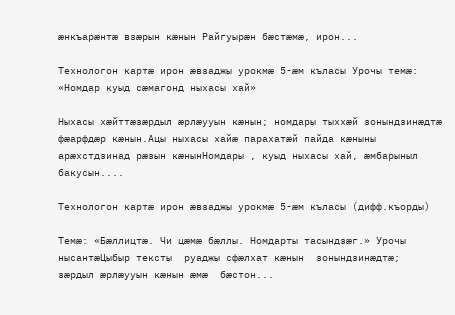æнкъарæнтæ взæрын кæнын Райгуырæн бæстæмæ, ирон...

Технологон картæ ирон æвзаджы урокмæ 5-æм къласы Урочы темæ: «Номдар куыд сæмагонд ныхасы хай»

Ныхасы хæйттæзæрдыл æрлæууын кæнын; номдары тыххæй зонындзинæдтæ фæарфдæр кæнын.Ацы ныхасы хайæ парахатæй пайда кæныны арæхстдзинад рæзын кæнынНомдары , куыд ныхасы хай, æмбарыныл бакусын....

Технологон картæ ирон æвзаджы урокмæ 5-æм къласы (дифф.къорды)

Темæ: «Бæллицтæ. Чи цæмæ бæллы. Номдарты тасындзæг.» Урочы  нысантæЦыбыр тексты  руаджы сфæлхат кæнын  зонындзинӕдтӕ;   зæрдыл æрлæууын кæнын æмæ  бæстон...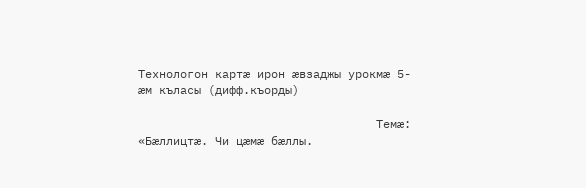Технологон картæ ирон æвзаджы урокмæ 5-æм къласы (дифф.къорды)

                                  Темæ: «Бæллицтæ. Чи цæмæ бæллы.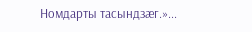Номдарты тасындзæг.»...